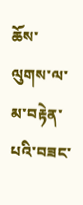ཆོས་ལུགས་ལ་མ་བརྟེན་པའི་བཟང་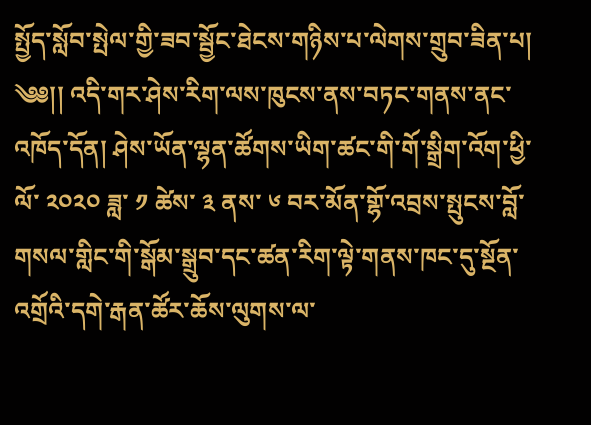སྤྱོད་སློབ་སྤེལ་གྱི་ཟབ་སྦྱོང་ཐེངས་གཉིས་པ་ལེགས་གྲུབ་ཟིན་པ།
༄༅།། འདི་གར་ཤེས་རིག་ལས་ཁུངས་ནས་བཏང་གནས་ནང་འཁོད་དོན། ཤེས་ཡོན་ལྷན་ཚོགས་ཡིག་ཚང་གི་གོ་སྒྲིག་འོག་ཕྱི་ལོ་ ༢༠༢༠ ཟླ་ ༡ ཚེས་ ༣ ནས་ ༦ བར་མོན་གྷོ་འབྲས་སྤུངས་བློ་གསལ་གླིང་གི་སྒོམ་སྒྲུབ་དང་ཚན་རིག་ལྟེ་གནས་ཁང་དུ་སྔོན་འགྲོའི་དགེ་རྒན་ཚོར་ཆོས་ལུགས་ལ་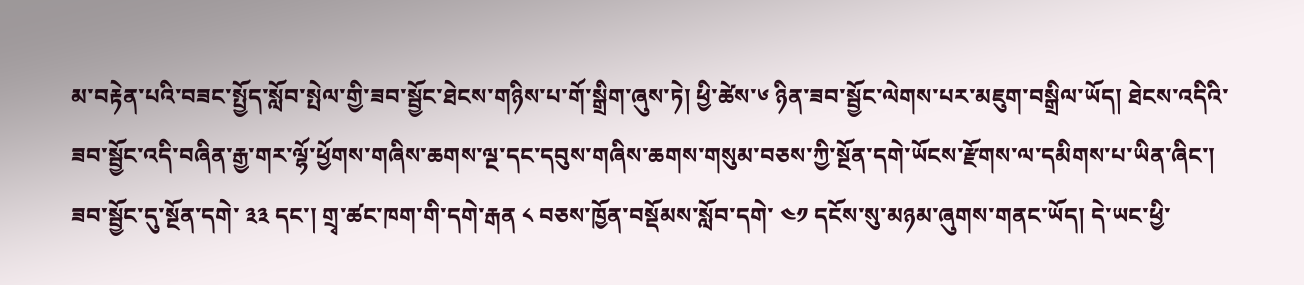མ་བརྟེན་པའི་བཟང་སྤྱོད་སློབ་སྤེལ་གྱི་ཟབ་སྦྱོང་ཐེངས་གཉིས་པ་གོ་སྒྲིག་ཞུས་ཏེ། ཕྱི་ཚེས་༦ ཉིན་ཟབ་སྦྱོང་ལེགས་པར་མཇུག་བསྒྲིལ་ཡོད། ཐེངས་འདིའི་ཟབ་སྦྱོང་འདི་བཞིན་རྒྱ་གར་ལྷོ་ཕྱོགས་གཞིས་ཆགས་ལྔ་དང་དབུས་གཞིས་ཆགས་གསུམ་བཅས་ཀྱི་སྔོན་དགེ་ཡོངས་རྫོགས་ལ་དམིགས་པ་ཡིན་ཞིང་། ཟབ་སྦྱོང་དུ་སྔོན་དགེ་ ༣༣ དང་། གྲྭ་ཚང་ཁག་གི་དགེ་རྒན ༨ བཅས་ཁྱོན་བསྡོམས་སློབ་དགེ་ ༤༡ དངོས་སུ་མཉམ་ཞུགས་གནང་ཡོད། དེ་ཡང་ཕྱི་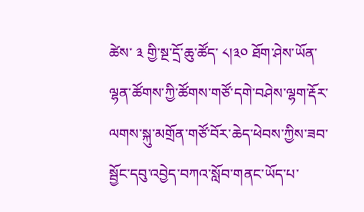ཚེས་ ༣ གྱི་སྔ་དྲོ་ཆུ་ཚོད་ ༨།༣༠ ཐོག་ཤེས་ཡོན་ལྷན་ཚོགས་ཀྱི་ཚོགས་གཙོ་དགེ་བཤེས་ལྷག་རྡོར་ལགས་སྐུ་མགྲོན་གཙོ་བོར་ཆེད་ཕེབས་ཀྱིས་ཟབ་སྦྱོང་དབུ་འབྱེད་བཀའ་སློབ་གནང་ཡོད་པ་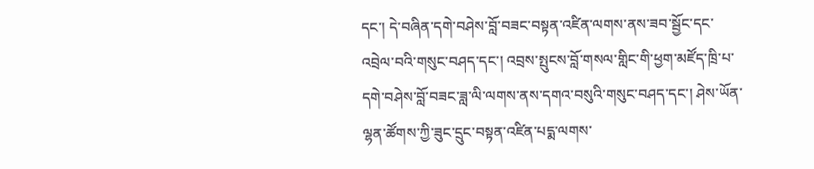དང་། དེ་བཞིན་དགེ་བཤེས་བློ་བཟང་བསྟན་འཛིན་ལགས་ནས་ཟབ་སྦྱོང་དང་འབྲེལ་བའི་གསུང་བཤད་དང་། འབྲས་སྤུངས་བློ་གསལ་གླིང་གི་ཕྱག་མཛོད་ཁྲི་པ་དགེ་བཤེས་བློ་བཟང་ཟླ་ལི་ལགས་ནས་དགའ་བསུའི་གསུང་བཤད་དང་། ཤེས་ཡོན་ལྷན་ཚོགས་ཀྱི་ཟུང་དྲུང་བསྟན་འཛིན་པདྨ་ལགས་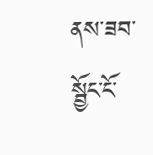ནས་ཟབ་སྦྱོང་ངོ་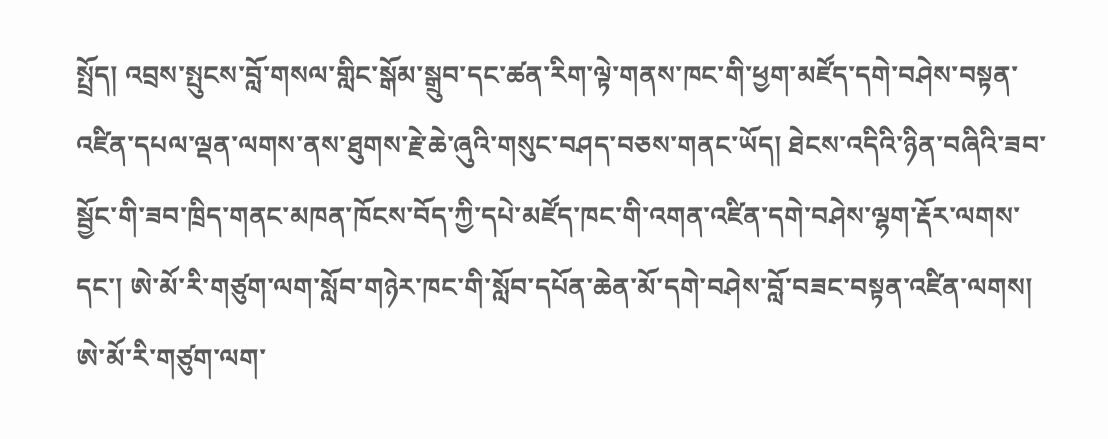སྤྲོད། འབྲས་སྤུངས་བློ་གསལ་གླིང་སྒོམ་སྒྲུབ་དང་ཚན་རིག་ལྟེ་གནས་ཁང་གི་ཕྱག་མཛོད་དགེ་བཤེས་བསྟན་འཛིན་དཔལ་ལྡན་ལགས་ནས་ཐུགས་རྗེ་ཆེ་ཞུའི་གསུང་བཤད་བཅས་གནང་ཡོད། ཐེངས་འདིའི་ཉིན་བཞིའི་ཟབ་སྦྱོང་གི་ཟབ་ཁྲིད་གནང་མཁན་ཁོངས་བོད་ཀྱི་དཔེ་མཛོད་ཁང་གི་འགན་འཛིན་དགེ་བཤེས་ལྷག་རྡོར་ལགས་དང་། ཨེ་མོ་རི་གཙུག་ལག་སློབ་གཉེར་ཁང་གི་སློབ་དཔོན་ཆེན་མོ་དགེ་བཤེས་བློ་བཟང་བསྟན་འཛིན་ལགས། ཨེ་མོ་རི་གཙུག་ལག་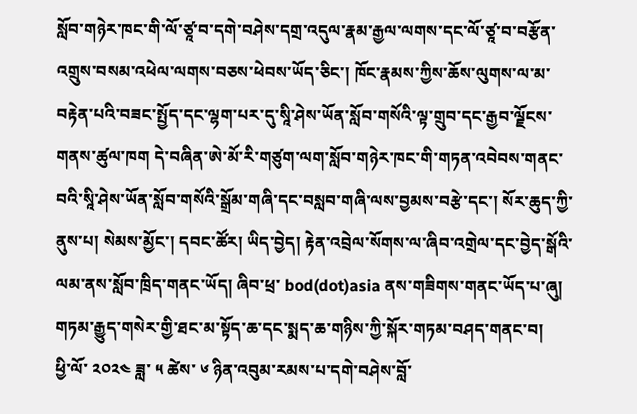སློབ་གཉེར་ཁང་གི་ལོ་ཙཱ་བ་དགེ་བཤེས་དགྲ་འདུལ་རྣམ་རྒྱལ་ལགས་དང་ལོ་ཙཱ་བ་བརྩོན་འགྲུས་བསམ་འཕེལ་ལགས་བཅས་ཕེབས་ཡོད་ཅིང་། ཁོང་རྣམས་ཀྱིས་ཆོས་ལུགས་ལ་མ་བརྟེན་པའི་བཟང་སྤྱོད་དང་ལྷག་པར་དུ་སཱི་ཤེས་ཡོན་སློབ་གསོའི་ལྟ་གྲུབ་དང་རྒྱབ་ལྗོངས་གནས་ཚུལ་ཁག དེ་བཞིན་ཨེ་མོ་རི་གཙུག་ལག་སློབ་གཉེར་ཁང་གི་གཏན་འབེབས་གནང་བའི་སཱི་ཤེས་ཡོན་སློབ་གསོའི་སྒྲོམ་གཞི་དང་བསླབ་གཞི་ལས་བྱམས་བརྩེ་དང་། སོར་ཆུད་ཀྱི་ནུས་པ། སེམས་མྱོང་། དབང་ཚོར། ཡིད་བྱེད། རྟེན་འབྲེལ་སོགས་ལ་ཞིབ་འགྲེལ་དང་བྱེད་སྒོའི་ལམ་ནས་སློབ་ཁྲིད་གནང་ཡོད། ཞིབ་ཕྲ་ bod(dot)asia ནས་གཟིགས་གནང་ཡོད་པ་ཞུ།
གཏམ་རྒྱུད་གསེར་གྱི་ཐང་མ་སྟོད་ཆ་དང་སྨད་ཆ་གཉིས་ཀྱི་སྐོར་གཏམ་བཤད་གནང་བ།
ཕྱི་ལོ་ ༢༠༢༤ ཟླ་ ༥ ཚེས་ ༦ ཉིན་འབུམ་རམས་པ་དགེ་བཤེས་བློ་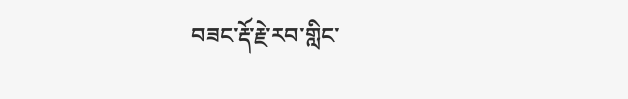བཟང་རྡོ་རྗེ་རབ་གླིང་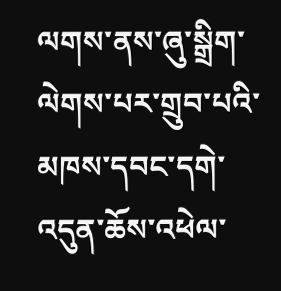ལགས་ནས་ཞུ་སྒྲིག་ལེགས་པར་གྲུབ་པའི་མཁས་དབང་དགེ་འདུན་ཆོས་འཕེལ་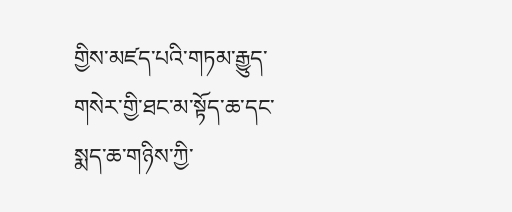གྱིས་མཛད་པའི་གཏམ་རྒྱུད་གསེར་གྱི་ཐང་མ་སྟོད་ཆ་དང་སྨད་ཆ་གཉིས་ཀྱི་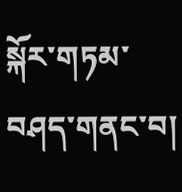སྐོར་གཏམ་བཤད་གནང་བ།